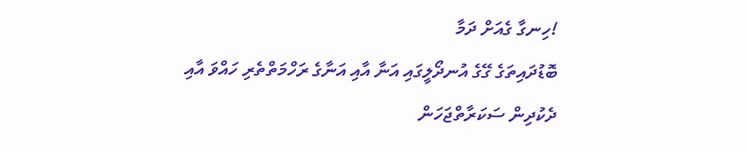!ހިނގާ ގެއަށް ދަމާ
ބޮޑުދައިތަގެ ގޭގެ އުނދޯލީގައި އަނާ އާއި އަނާގެ ރަހްމަތްތެރި ހައްވަ އާއި ދެކުދިން ސަކަރާތްޖަހަން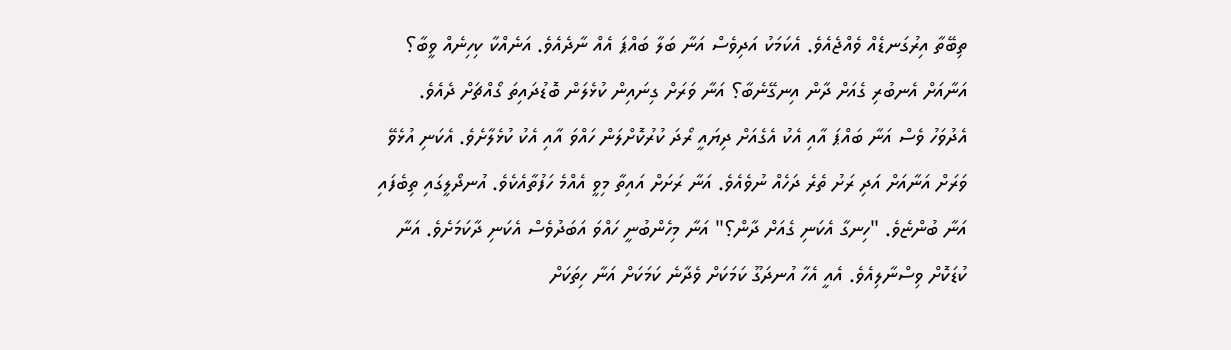ތިބޭތާ އިރުގަނޑެއް ވެއްޖެއެވެ. އެކަމަކު އަދިވެސް އަނާ ބަލާ ބައްޕަ އެއް ނާދެއެވެ. އަނެއްކާ ކިހިނެއް ވީބާ؟ އަނާއަށް އެނބުރި ގެއަށް ދާން އިނގޭނެބާ؟ އަނާ ވަރަށް ގިނައިން ކުޅެލަން ބޮޑުދައިތަ ގޯއްޗަށް ދެއެވެ.
އެދުވަހު ވެސް އަނާ ބައްޕަ އާއި އެކު އެގެއަށް ދިޔައީ ރޯދަ ކުރުކޮށްލަން ހައްވަ އާއި އެކު ކުޅެލާށެވެ. އެކަނި އުޅެވޭ ވަރަށް އަނާއަށް އަދި ރަށު ތެރެ ދަހެއް ނުވެއެވެ. އަނާ ރަށަށް އައިތާ މިވީ އެއްމެ ހަފުތާއެކެވެ. އުނދޯލީގައި ތިބެފައި އަނާ ބުންޏެވެ. "ހިނގާ އެކަނި ގެއަށް ދާން؟" އަނާ މިހެންބުނީ ހައްވަ އަބަދުވެސް އެކަނި ދާކަމަށެވެ. އަނާ ކުޑަކޮށް ވިސްނާލިއެވެ. އެއީ އެހާ އުނދަގޫ ކަމަކަށް ވެދާނެ ކަމަކަށް އަނާ ހިތަކަށް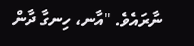ނާރައެވެ. "އާނ، ހިނގާ ދާން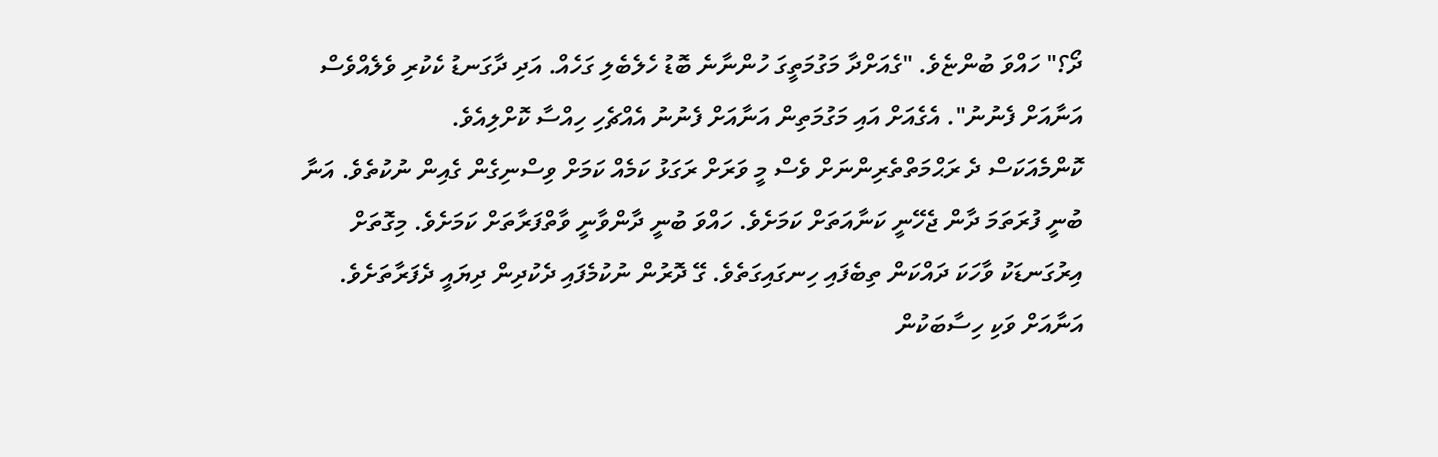ދޯ؟" ހައްވަ ބުންޏެވެ. "ގެއަށްދާ މަގުމަތީގަ ހުންނާނެ ބޮޑު ހެލެބެލި ގަހެއް. އަދި ދާގަނޑު ކެކުރި ވެލެއްވެސް އަނާއަށް ފެނުނު". އެގެއަށް އައި މަގުމަތިން އަނާއަށް ފެނުނު އެއްޗެހި ހިއްސާ ކޮށްލިއެވެ.
ކޮންމެއަކަސް ދެ ރަޙްމަތްތެރިންނަށް ވެސް މީ ވަރަށް ރަގަޅު ކަމެއް ކަމަށް ވިސްނިގެން ގެއިން ނުކުތެވެ. އަނާ ބުނީ ފުރަތަމަ ދާން ޖެހޭނީ ކަނާއަތަށް ކަމަށެވެ. ހައްވަ ބުނީ ދާންވާނީ ވާތްފަރާތަށް ކަމަށެވެ. މިގޮތަށް އިރުގަނޑަކު ވާހަކަ ދައްކަން ތިބެފައި ހިނގައިގަތެވެ. ގޭ ދޮރުން ނުކުމެފައި ދެކުދިން ދިޔައީ ދެފަރާތަށެވެ. އަނާއަށް ވަކި ހިސާބަކުން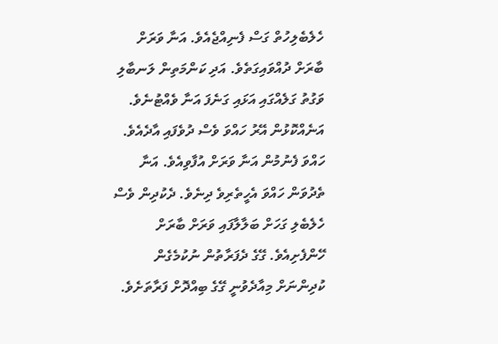ހެލެބެލިހުތް ގަސް ފެނިއްޖެއެވެ. އަނާ ވަރަށް ބާރަށް ދުއްވައިގަތެވެ. އަދި ކަންމަތިން ލަނބާލި ވަގުތު ގަލެއްގައި އަޅައި ގަނެފަ އަނާ ވެއްޓުނެވެ. އަނެއްކޮޅުން އޭރު ހައްވަ ވެސް ދުވެފައި އާދެއެވެ. ހައްވަ ފެނުމުން އަނާ ވަރަށް އުފާވިއެވެ. އަނާ ތެދުވަން ހައްވަ އެހީތެރިވެ ދިނެވެ. ދެކުދިން ވެސް ހެލެބެލި ގަހަށް ބަލާލާފައި ވަރަށް ބާރަށް ހޭންފެށިއެވެ. ގޭގެ ދެފަރާތުން ނުކުމެގެން ކުދިންނަށް މިއާދެވުނީ ގޭގެ ބިއްދޮށް ފަރާތަށެވެ.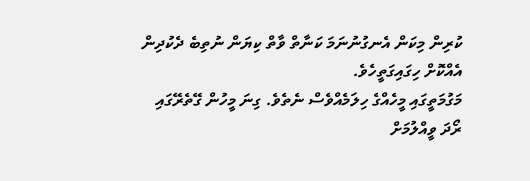ކުރިން މިކަން އެނގުނުނަމަ ކަނާތް ވާތް ކިޔަން ނުތިބެ ދެކުދިން އެއްކޮށް ހިގައިގަތީހެވެ.
މަގުމަތީގައި މީހެއްގެ ހިލަމެއްވެސް ނެތެވެ. ގިނަ މީހުން ގޭތެރޭގައި ރޯދަ ވީއްލުމަށް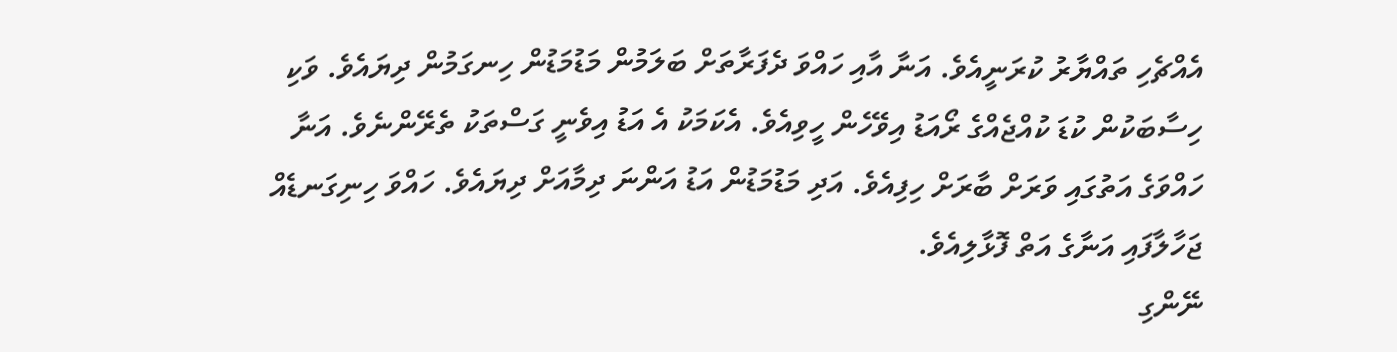އެއްޗެހި ތައްޔާރު ކުރަނީއެވެ. އަނާ އާއި ހައްވަ ދެފަރާތަށް ބަލަމުން މަޑުމަޑުން ހިނގަމުން ދިޔައެވެ. ވަކި ހިސާބަކުން ކުޑަ ކުއްޖެއްގެ ރޯއަޑު އިވޭހެން ހީވިއެވެ. އެކަމަކު އެ އަޑު އިވެނީ ގަސްތަކު ތެރޭންނެވެ. އަނާ ހައްވަގެ އަތުގައި ވަރަށް ބާރަށް ހިފިއެވެ. އަދި މަޑުމަޑުން އަޑު އަންނަ ދިމާއަށް ދިޔައެވެ. ހައްވަ ހިނިގަނޑެއް ޖަހާލާފައި އަނާގެ އަތް ފޮޅާލިއެވެ.
ނޭންގި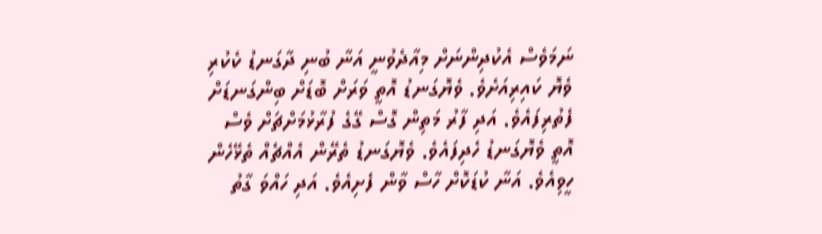ނަމަވެސް އެކުދިންނަށް މިއާދެވުނީ އަނާ ބުނި ދާގަނޑު ކެކުރި ވެޔޮ ކައިރިއަށެވެ. ވެޔޮގަނޑު އޮތީ ވަރަށް ބޮޑަށް ބިންގަނޑަށް ފެތުރިފައެވެ. އަދި ފާރު މަތިން ގޮސް ގޭގެ ފުރާޅުމަށްޗަށް ވެސް އޮތީ ވެޔޮގަނޑު ހެދިފައެވެ. ވެޔޮގަނޑު ތެރޭން އެއްޗެއް ތެޅޭހެން ހީވިއެވެ. އަނާ ކުޑަކޮށް ހާސް ވާން ފެށިއެވެ. އަދި ހައްވަ ގާތު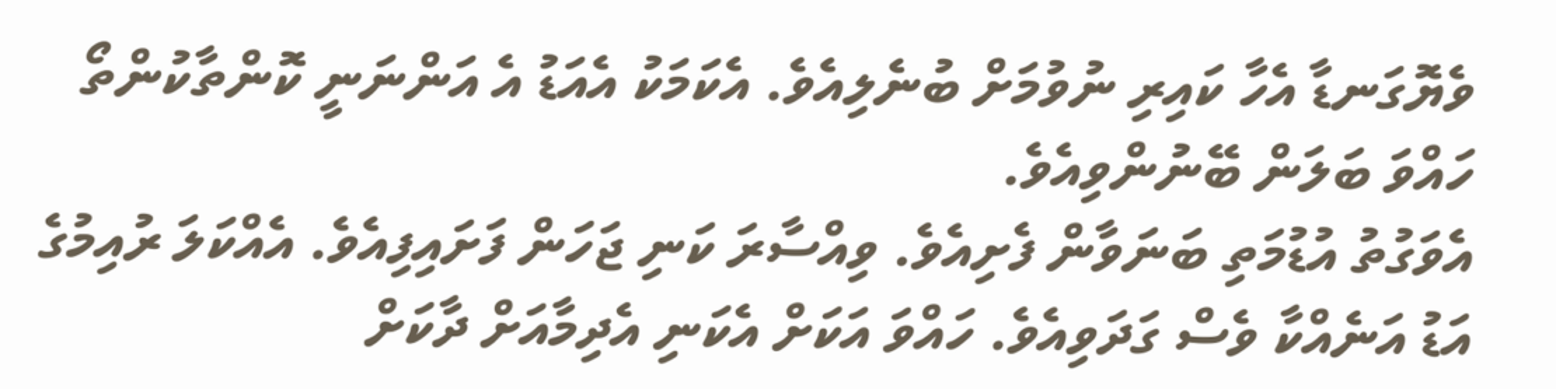ވެޔޮގަނޑާ އެހާ ކައިރި ނުވުމަށް ބުނެލިއެވެ. އެކަމަކު އެއަޑު އެ އަންނަނީ ކޮންތާކުންތޯ ހައްވަ ބަލަން ބޭނުންވިއެވެ.
އެވަގުތު އުޑުމަތި ބަނަވާން ފެށިއެވެ. ވިއްސާރަ ކަނި ޖަހަން ފަށައިފިއެވެ. އެއްކަލަ ރުއިމުގެ އަޑު އަނެއްކާ ވެސް ގަދަވިއެވެ. ހައްވަ އަކަށް އެކަނި އެދިމާއަށް ދާކަށް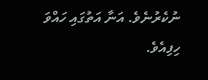ނުކެރުނެވެ. އަނާ އަތުގައި ހައްވަ ހިފިއެވެ.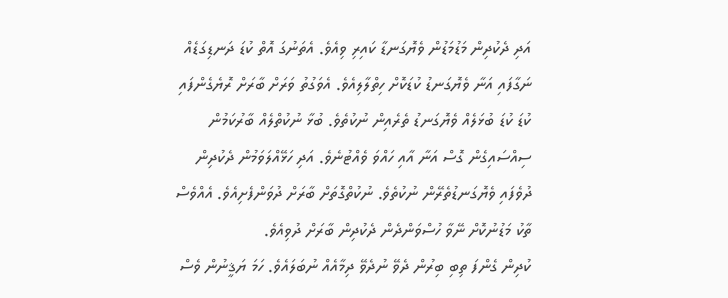އަދި ދެކުދިން މަޑުމަޑުން ވެޔޮގަނޑާ ކައިރި ވިއެވެ. އެތަނުގަ އޮތް ކުޑަ ދަނޑިގަޑެއް ނަގާފައި އަނާ ވެޔޮގަނޑު ކުޑަކޮށް ހިތްލާލިއެވެ. އެވަގުތު ވަރަށް ބާރަށް ރޮޔެގެންފައި ކުޑަ ކުޑަ ބުޅަލެއް ވެޔޮގަނޑު ތެރެއިން ނުކުތެވެ. ބުޅާ ނުކުތްލެއް ބާރުކަމުން ސިއްސައިގެން ގޮސް އަނާ އާއި ހައްވަ ވެއްޓުނެވެ. އަދި ހަޅޭއްލަވަމުން ދެކުދިން ދުވެފައި ވެޔޮގަނޑުތެރޭން ނުކުތެވެ. ނުކުތްގޮތަށް ބާރަށް ދުވަންފެށިއެވެ. އެއްވެސް ތާކު މަޑުނުކޮށް ނޭވާ ހުސްވަންދެން ދެކުދިން ބާރަށް ދުވިއެވެ.
ކުދިން ގެންފަ ތިބި ބިރުން ދެވޭ ނުދެވޭ ދިމާއެއް ނުބަލައެވެ. ހަމަ ޔަޤީނުން ވެސް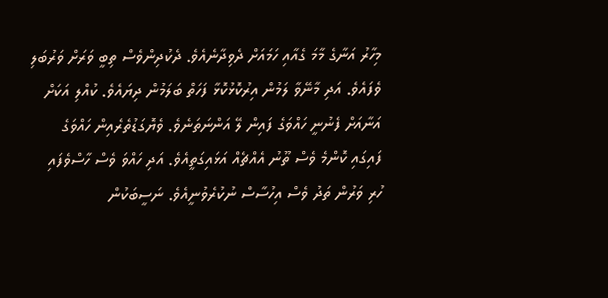މިހާރު އަނާގެ މާމަ ގެއާއި ހަމައަށް ދެވިދާނެއެވެ. ދެކުދިންވެސް ތިބީ ވަރަށް ވަރުބަލި ވެފައެވެ. އަދި މާނޭވާ ލަމުން އިރުކޮޅުކޮޅާ ފަހަތް ބަލަމުން ދިޔައެވެ. ކުއްލި އަކަށް އަނާއަށް ފެނުނީ ހައްވަގެ ފައިން ލޭ އަންނަތަނެވެ. ވެޔޮގަޑުތެރެއިން ހައްވަގެ ފައިގައި ކޮންމެ ވެސް ތޫނު އެއްޗެއް އަޅައިގަތީއެވެ. އަދި ހައްވަ ވެސް ހާސްވެފައި ހުރި ވަރުން ތަދު ވެސް އިހުސާސް ނުކުރެވުނީއެވެ. ނަސީބަކުން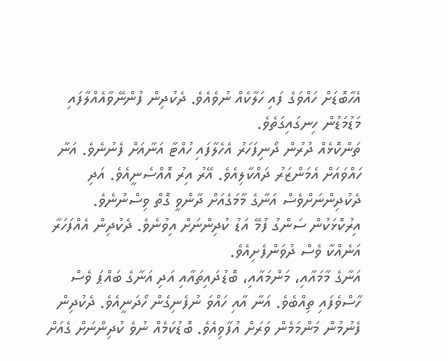އެހާބޮޑަށް ހައްވަގެ ފައި ހަލާކެއް ނުވެއެވެ. ދެކުދިން ފުންނޭވާއެއްލާފައި މަޑުމަޑުން ހިނގައިގަތެވެ.
ތަންކޮޅެއް ދުރުން ދޯނިފަހަރު އެހެލާފައި ހުއްޓާ އަނާއަށް ފެނުނެވެ. އަނާ ހައްވައަށް އެމަންޒަރު ދައްކާލިއެވެ. އޭރު އިރު އޮއްސެނީއެވެ. އަދި ދެކުދިންނަށްވެސް އަނާގެ މާމަގެއަށް ދާންވީ ގޮތް ވިސްނުނެވެ. އިރުކޮޅަކުން ސަންގު ފުމޭ އަޑު ކުދިންނަށް އިވުނެވެ. ދެކުދިން އެއްފަހަރާ އަނެއްކާ ވެސް ދުވަންފެށިއެވެ.
އަނާގެ މާމައާއި، މަންމައާއި، ބޮޑުދައިތައާއި އަދި އަނާގެ ބައްޕަ ވެސް ހާސްވެފައި ތިއްބެވެ. އަނާ އާއި ހައްވަ ނުފެނިގެން ހޯދަނީއެވެ. ދެކުދިން ފެނުމުން މަންމަމެން ވަރަށް އުފާވިއެވެ. ބޮޑުކަމެއް ނުވެ ކުދިންނަށް ގެއަށް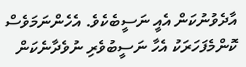އާދެވުނުކަން އެއީ ނަސީބެކެވެ. އެހެންނަމަވެސް ކޮންމެފަހަރަކު އެހާ ނަސީބުވެރި ނުވެދާނެކަން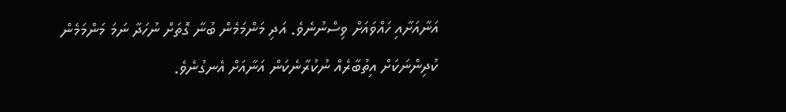އަނާއަށާއި ހައްވައަށް ވިސްނުނެވެ. އަދި މަންމަމެން ބުނާ ގޮތަށް ނުހަދާ ނަމަ މަންމަމެން ކުދިންނަކަށް އިތުބާރެއް ނުކުރާނެކަން އަނާއަށް އެނގުނެވެ.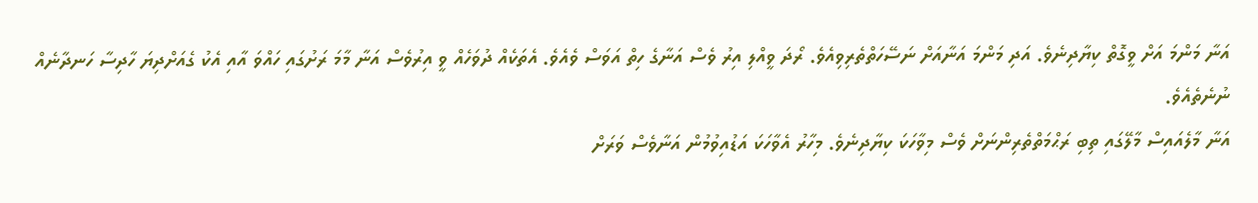އަނާ މަންމަ އަށް ވީގޮތް ކިޔާދިނެވެ. އަދި މަންމަ އަނާއަށް ނަސޭހަތްތެރިވިއެވެ. ރޯދަ ވީއްލި އިރު ވެސް އަނާގެ ހިތް އަވަސް ވެއެވެ. އެތަކެއް ދުވަހެއް ވީ އިރުވެސް އަނާ މާމަ ރަށުގައި ހައްވަ އާއި އެކު ގެއަށްދިޔަ ހާދިސާ ހަނދާނެއް ނުނެތެއެވެ.
އަނާ މާލެއައިސް މާލޭގައި ތިބި ރަޙްމަތްތެރިންނަށް ވެސް މިވާހަކަ ކިޔާދިނެވެ. މިހާރު އެވާހަކަ އަޑުއިވުމުން އަނާވެސް ވަރަށް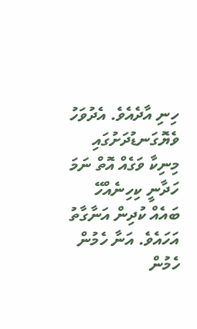ހިނި އާދެއެވެ. އެދުވަހު ވެޔޮގަނޑުދަށުގައި މިނިކާ ވަގެއް އޮތް ނަމަ ހަދާނީ ކިހިނެއްހޭ ބައެއް ކުދިން އަނާގާތު އަހައެވެ. އަނާ ހެމުން ހެމުން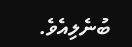ބުނެލިއެވެ.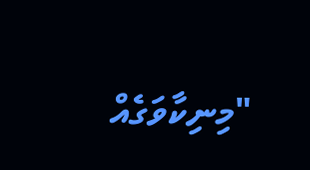"މިނިކާވަގެއް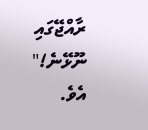ރާއްޖޭގައި ނޫޅޭނެ!" އެވެ.